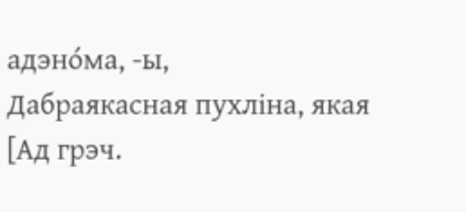адэно́ма, ‑ы,
Дабраякасная пухліна, якая
[Ад грэч.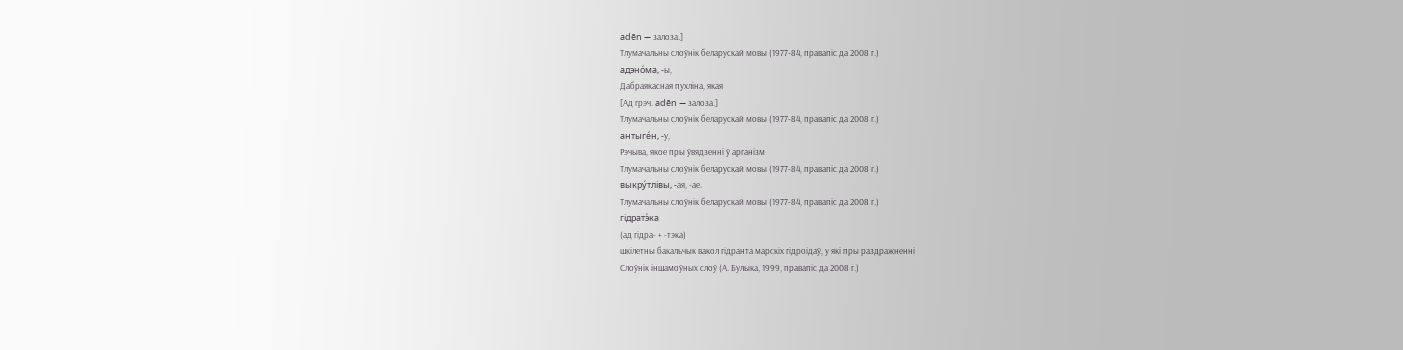adēn — залоза.]
Тлумачальны слоўнік беларускай мовы (1977-84, правапіс да 2008 г.)
адэно́ма, ‑ы,
Дабраякасная пухліна, якая
[Ад грэч. adēn — залоза.]
Тлумачальны слоўнік беларускай мовы (1977-84, правапіс да 2008 г.)
антыге́н, ‑у,
Рэчыва, якое пры ўвядзенні ў арганізм
Тлумачальны слоўнік беларускай мовы (1977-84, правапіс да 2008 г.)
выкру́тлівы, ‑ая, ‑ае.
Тлумачальны слоўнік беларускай мовы (1977-84, правапіс да 2008 г.)
гідратэ́ка
(ад гідра- + -тэка)
шкілетны бакальчык вакол гідранта марскіх гідроідаў, у які пры раздражненні
Слоўнік іншамоўных слоў (А. Булыка, 1999, правапіс да 2008 г.)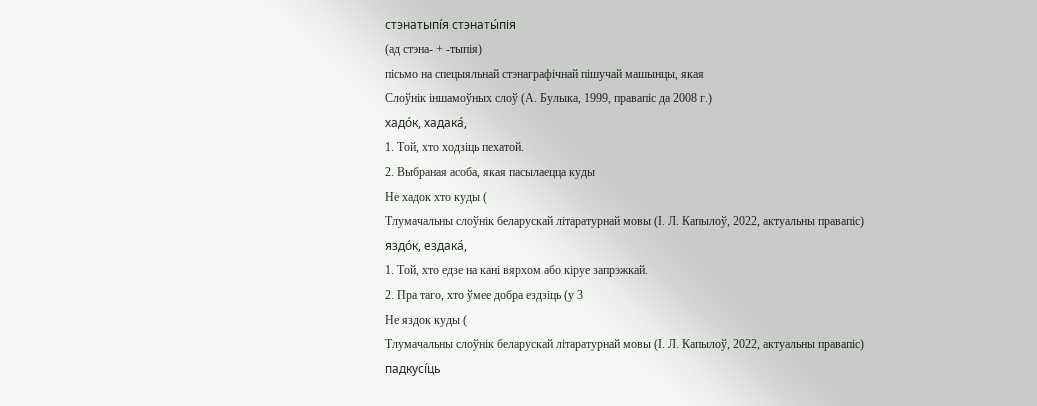стэнатыпі́я стэнаты́пія
(ад стэна- + -тыпія)
пісьмо на спецыяльнай стэнаграфічнай пішучай машынцы, якая
Слоўнік іншамоўных слоў (А. Булыка, 1999, правапіс да 2008 г.)
хадо́к, хадака́,
1. Той, хто ходзіць пехатой.
2. Выбраная асоба, якая пасылаецца куды
Не хадок хто куды (
Тлумачальны слоўнік беларускай літаратурнай мовы (І. Л. Капылоў, 2022, актуальны правапіс)
яздо́к, ездака́,
1. Той, хто едзе на кані вярхом або кіруе запрэжкай.
2. Пра таго, хто ўмее добра ездзіць (у 3
Не яздок куды (
Тлумачальны слоўнік беларускай літаратурнай мовы (І. Л. Капылоў, 2022, актуальны правапіс)
падкусі́ць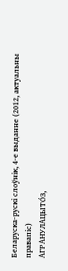Беларуска-рускі слоўнік, 4-е выданне (2012, актуальны правапіс)
АГРАНУЛАЦЫТО́З,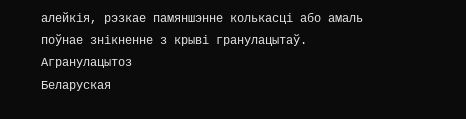алейкія, рэзкае памяншэнне колькасці або амаль поўнае знікненне з крыві гранулацытаў. Агранулацытоз
Беларуская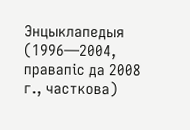Энцыклапедыя (1996—2004, правапіс да 2008 г., часткова)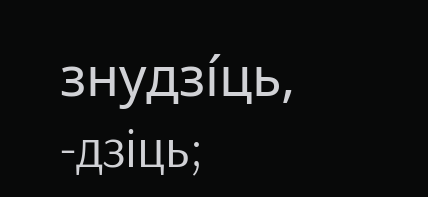знудзі́ць, ‑дзіць;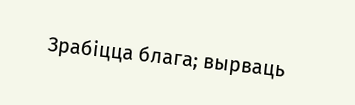Зрабіцца блага; вырваць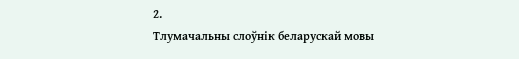2.
Тлумачальны слоўнік беларускай мовы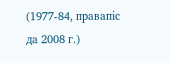(1977-84, правапіс да 2008 г.)